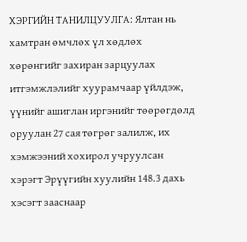ХЭРГИЙН ТАНИЛЦУУЛГА: Ялтан нь хамтран өмчлөх үл хөдлөх хөрөнгийг захиран зарцуулах итгэмжлэлийг хуурамчаар үйлдэж, үүнийг ашиглан иргэнийг төөрөгдөлд оруулан 27 сая төгрөг залилж, их хэмжээний хохирол учруулсан хэрэгт Эрүүгийн хуулийн 148.3 дахь хэсэгт зааснаар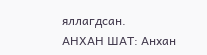яллагдсан.
АНХАН ШАТ: Анхан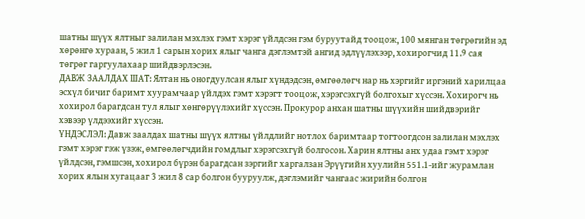шатны шүүх ялтныг залилан мэхлэх гэмт хэрэг үйлдсэн гэм буруутайд тооцож, 100 мянган төгрөгийн эд хөрөнгө хураан, 5 жил 1 сарын хорих ялыг чанга дэглэмтэй ангид эдлүүлэхээр, хохирогчид 11.9 сая төгрөг гаргуулахаар шийдвэрлэсэн.
ДАВЖ ЗААЛДАХ ШАТ: Ялтан нь оногдуулсан ялыг хүндэдсэн, өмгөөлөгч нар нь хэргийг иргэний харилцаа эсхүл бичиг баримт хуурамчаар үйлдэх гэмт хэрэгт тооцож, хэрэгсэхгүй болгохыг хүссэн. Хохирогч нь хохирол барагдсан тул ялыг хөнгөрүүлэхийг хүссэн. Прокурор анхан шатны шүүхийн шийдвэрийг хэвээр үлдээхийг хүссэн.
ҮНДЭСЛЭЛ: Давж заалдах шатны шүүх ялтны үйлдлийг нотлох баримтаар тогтоогдсон залилан мэхлэх гэмт хэрэг гэж үзэж, өмгөөлөгчдийн гомдлыг хэрэгсэхгүй болгосон. Харин ялтны анх удаа гэмт хэрэг үйлдсэн, гэмшсэн, хохирол бүрэн барагдсан зэргийг харгалзан Эрүүгийн хуулийн 551.1-ийг журамлан хорих ялын хугацааг 3 жил 8 сар болгон бууруулж, дэглэмийг чангаас жирийн болгон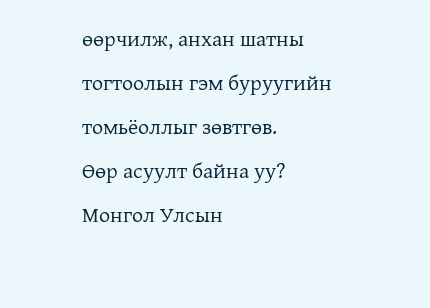өөрчилж, анхан шатны тогтоолын гэм буруугийн томьёоллыг зөвтгөв.
Өөр асуулт байна уу?
Монгол Улсын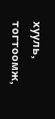хууль, тогтоомж,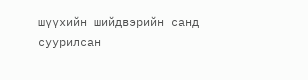шүүхийн шийдвэрийн санд суурилсан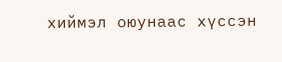хиймэл оюунаас хүссэн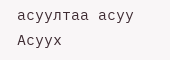асуултаа асуу
Асуух